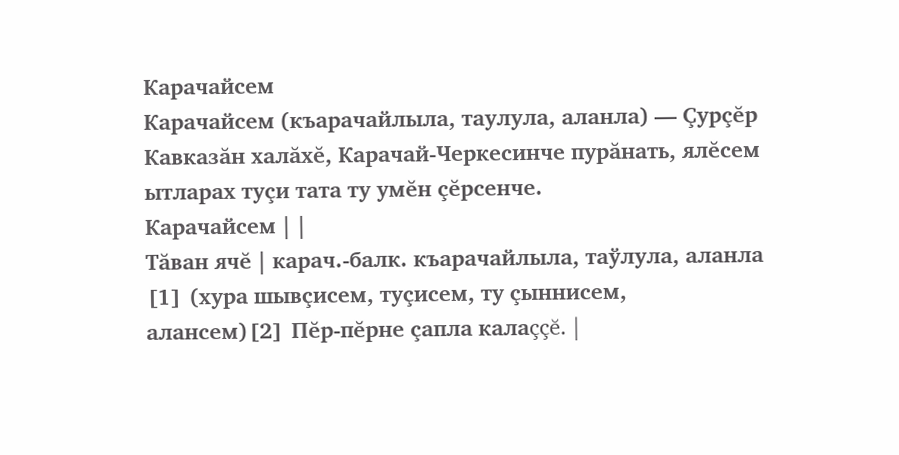Карачайсем
Карачайсем (къарачайлыла, таулула, аланла) — Çурçĕр Кавказăн халăхĕ, Карачай-Черкесинче пурăнать, ялĕсем ытларах туçи тата ту умĕн çĕрсенче.
Карачайсем | |
Тăван ячĕ | карач.-балк. къарачайлыла, таўлула, аланла [1] (хура шывçисем, туçисем, ту çыннисем, алансем)[2] Пĕр-пĕрне çапла калаççĕ. |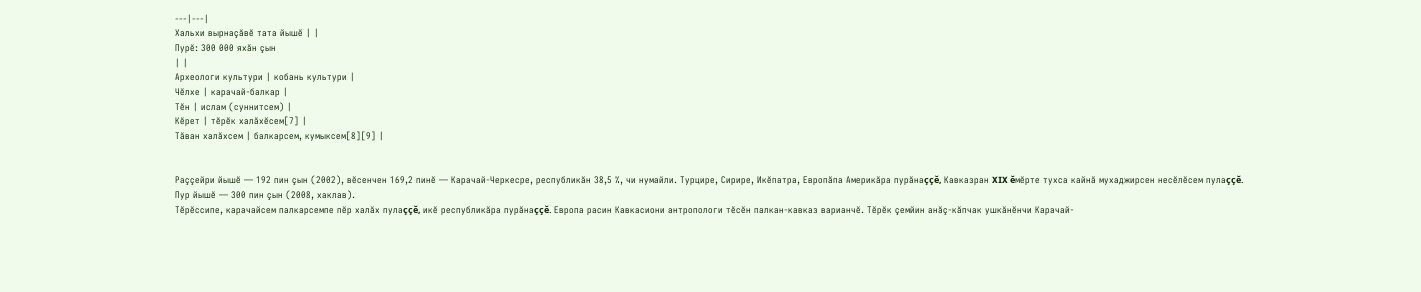---|---|
Хальхи вырнаçăвĕ тата йышĕ | |
Пурӗ: 300 000 яхăн çын
| |
Археологи культури | кобань культури |
Чĕлхе | карачай-балкар |
Тĕн | ислам (суннитсем) |
Кĕрет | тĕрĕк халăхĕсем[7] |
Тăван халăхсем | балкарсем, кумыксем[8][9] |


Раççейри йышĕ — 192 пин çын (2002), вĕсенчен 169,2 пинĕ — Карачай-Черкесре, республикăн 38,5 %, чи нумайли. Турцире, Сирире, Икĕпатра, Европăпа Америкăра пурăнаççĕ, Кавказран XIX ĕмĕрте тухса кайнă мухаджирсен несĕлĕсем пулаççĕ. Пур йышĕ — 300 пин çын (2008, хаклав).
Тĕрĕссипе, карачайсем палкарсемпе пĕр халăх пулаççĕ, икĕ республикăра пурăнаççĕ. Европа расин Кавкасиони антропологи тĕсĕн палкан-кавказ варианчĕ. Тĕрĕк çемйин анăç-кăпчак ушкăнĕнчи Карачай-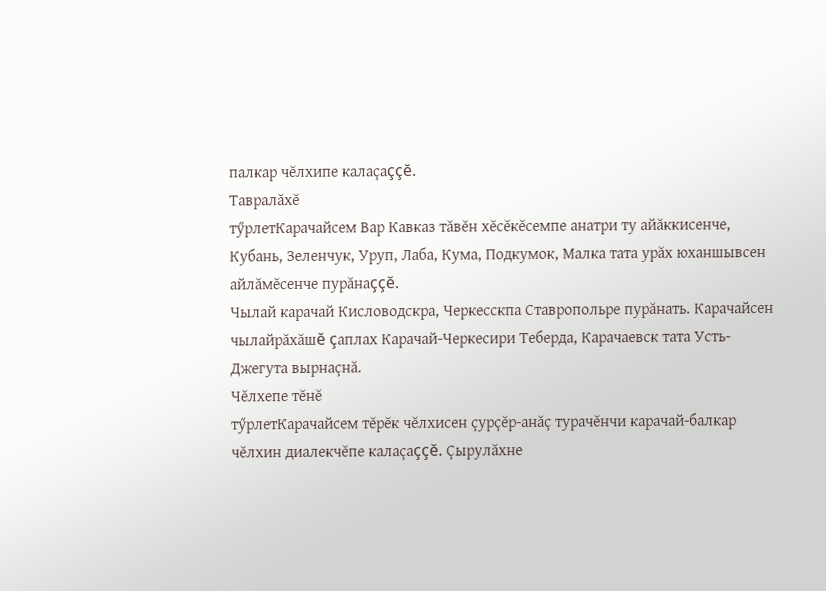палкар чĕлхипе калаçаççĕ.
Тавралăхĕ
тӳрлетКарачайсем Вар Кавказ тăвĕн хĕсĕкĕсемпе анатри ту айăккисенче, Кубань, Зеленчук, Уруп, Лаба, Кума, Подкумок, Малка тата урăх юханшывсен айлăмĕсенче пурăнаççĕ.
Чылай карачай Кисловодскра, Черкесскпа Ставропольре пурăнать. Карачайсен чылайрăхăшĕ çаплах Карачай-Черкесири Теберда, Карачаевск тата Усть-Джегута вырнаçнă.
Чĕлхепе тĕнĕ
тӳрлетКарачайсем тĕрĕк чĕлхисен çурçĕр-анăç турачĕнчи карачай-балкар чĕлхин диалекчĕпе калаçаççĕ. Çырулăхне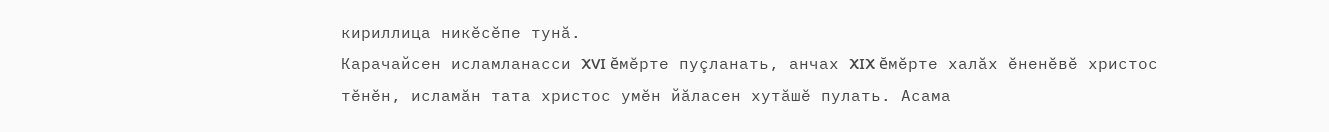кириллица никĕсĕпе тунă.
Карачайсен исламланасси XVI ĕмĕрте пуçланать, анчах XIX ĕмĕрте халăх ĕненĕвĕ христос тĕнĕн, исламăн тата христос умĕн йăласен хутăшĕ пулать. Асама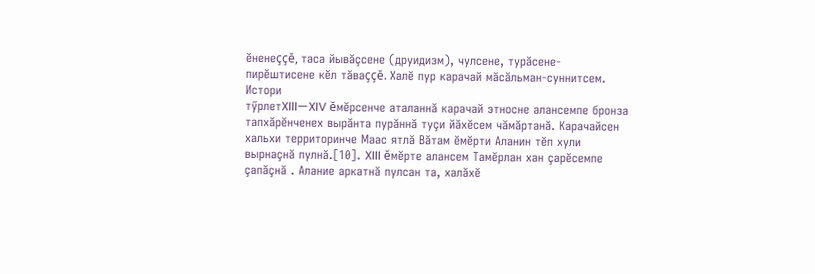ĕненеççĕ, таса йывăçсене (друидизм), чулсене, турăсене-пирĕштисене кĕл тăваççĕ. Халĕ пур карачай мăсăльман-суннитсем.
Истори
тӳрлетXIII—XIV ĕмĕрсенче аталаннă карачай этносне алансемпе бронза тапхăрĕнченех вырăнта пурăннă туçи йăхĕсем чăмăртанă. Карачайсен хальхи территоринче Маас ятлă Вăтам ĕмĕрти Аланин тĕп хули вырнаçнă пулнă.[10]. XIII ĕмĕрте алансем Тамĕрлан хан çарĕсемпе çапăçнă . Алание аркатнă пулсан та, халăхĕ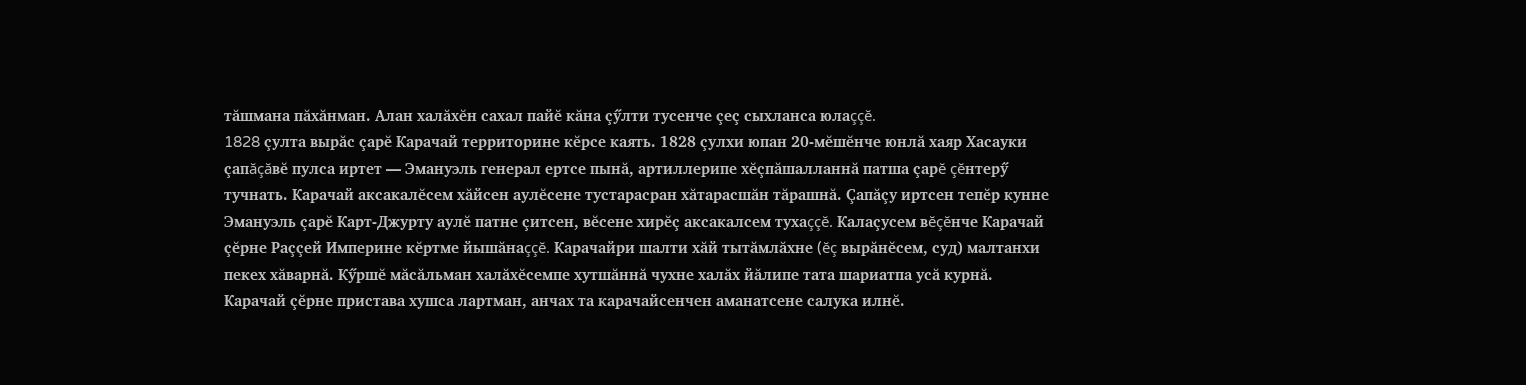тăшмана пăхăнман. Алан халăхĕн сахал пайĕ кăна çӳлти тусенче çеç сыхланса юлаççĕ.
1828 çулта вырăс çарĕ Карачай территорине кĕрсе каять. 1828 çулхи юпан 20-мĕшĕнче юнлă хаяр Хасауки çапăçăвĕ пулса иртет — Эмануэль генерал ертсе пынă, артиллерипе хĕçпăшалланнă патша çарĕ çĕнтерӳ тучнать. Карачай аксакалĕсем хăйсен аулĕсене тустарасран хăтарасшăн тăрашнă. Çапăçу иртсен тепĕр кунне Эмануэль çарĕ Карт-Джурту аулĕ патне çитсен, вĕсене хирĕç аксакалсем тухаççĕ. Калаçусем вĕçĕнче Карачай çĕрне Раççей Империне кĕртме йышăнаççĕ. Карачайри шалти хăй тытăмлăхне (ĕç вырăнĕсем, суд) малтанхи пекех хăварнă. Кӳршĕ мăсăльман халăхĕсемпе хутшăннă чухне халăх йăлипе тата шариатпа усă курнă. Карачай çĕрне пристава хушса лартман, анчах та карачайсенчен аманатсене салука илнĕ.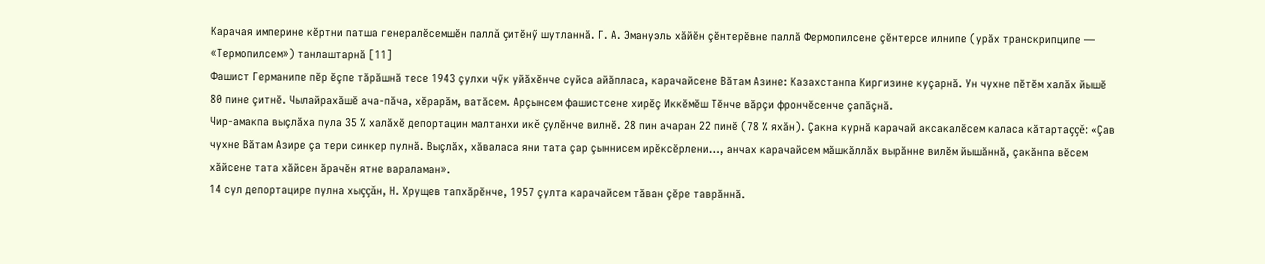Карачая империне кĕртни патша генералĕсемшĕн паллă çитĕнӳ шутланнă. Г. А. Эмануэль хăйĕн çĕнтерĕвне паллă Фермопилсене çĕнтерсе илнипе (урăх транскрипципе — «Термопилсем») танлаштарнă [11]
Фашист Германипе пĕр ĕçпе тăрăшнă тесе 1943 çулхи чӳк уйăхĕнче суйса айăпласа, карачайсене Вăтам Азине: Казахстанпа Киргизине куçарнă. Ун чухне пĕтĕм халăх йышĕ 80 пине çитнĕ. Чылайрахăшĕ ача-пăча, хĕрарăм, ватăсем. Арçынсем фашистсене хирĕç Иккĕмĕш Тĕнче вăрçи фрончĕсенче çапăçнă.
Чир-амакпа выçлăха пула 35 % халăхĕ депортацин малтанхи икĕ çулĕнче вилнĕ. 28 пин ачаран 22 пинĕ (78 % яхăн). Çакна курнă карачай аксакалĕсем каласа кăтартаççĕ: «Çав чухне Вăтам Азире çа тери синкер пулнă. Выçлăх, хăваласа яни тата çар çыннисем ирĕксĕрлени…, анчах карачайсем мăшкăллăх вырăнне вилĕм йышăннă, çакăнпа вĕсем хăйсене тата хăйсен ăрачĕн ятне вараламан».
14 сул депортацире пулна хыççăн, Н. Хрущев тапхăрĕнче, 1957 çулта карачайсем тăван çĕре таврăннă.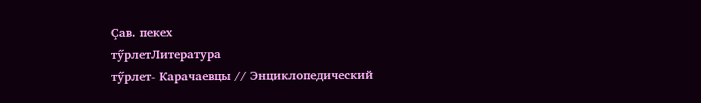Çав. пекех
тӳрлетЛитература
тӳрлет- Карачаевцы // Энциклопедический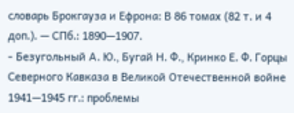словарь Брокгауза и Ефрона: В 86 томах (82 т. и 4 доп.). — СПб.: 1890—1907.
- Безугольный А. Ю., Бугай Н. Ф., Кринко Е. Ф. Горцы Северного Кавказа в Великой Отечественной войне 1941—1945 гг.: проблемы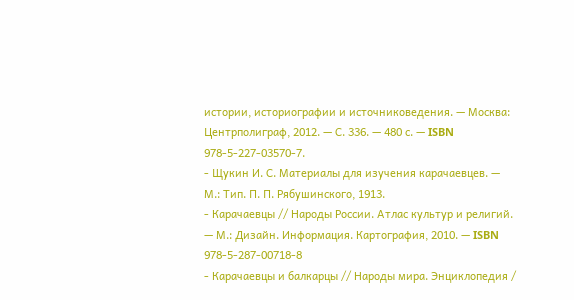истории, историографии и источниковедения. — Москва: Центрполиграф, 2012. — С. 336. — 480 с. — ISBN 978-5-227-03570-7.
- Щукин И. С. Материалы для изучения карачаевцев. — М.: Тип. П. П. Рябушинского, 1913.
- Карачаевцы // Народы России. Атлас культур и религий. — М.: Дизайн. Информация. Картография, 2010. — ISBN 978-5-287-00718-8
- Карачаевцы и балкарцы // Народы мира. Энциклопедия /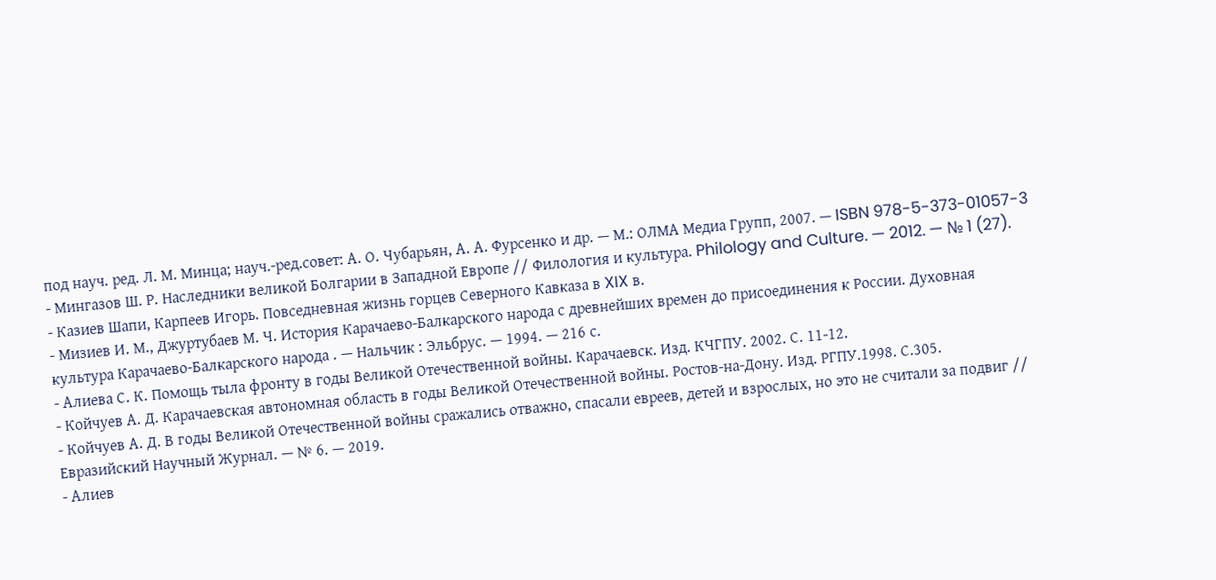под науч. ред. Л. М. Минца; науч.-ред.совет: А. О. Чубарьян, А. А. Фурсенко и др. — М.: ОЛМА Медиа Групп, 2007. — ISBN 978-5-373-01057-3
- Мингазов Ш. Р. Наследники великой Болгарии в Западной Европе // Филология и культура. Philology and Culture. — 2012. — № 1 (27).
- Казиев Шапи, Карпеев Игорь. Повседневная жизнь горцев Северного Кавказа в XIX в.
- Мизиев И. М., Джуртубаев М. Ч. История Карачаево-Балкарского народа с древнейших времен до присоединения к России. Духовная культура Карачаево-Балкарского народа . — Нальчик : Эльбрус. — 1994. — 216 с.
- Алиева С. К. Помощь тыла фронту в годы Великой Отечественной войны. Карачаевск. Изд. КЧГПУ. 2002. С. 11-12.
- Койчуев А. Д. Карачаевская автономная область в годы Великой Отечественной войны. Ростов-на-Дону. Изд. РГПУ.1998. С.305.
- Койчуев А. Д. В годы Великой Отечественной войны сражались отважно, спасали евреев, детей и взрослых, но это не считали за подвиг // Евразийский Научный Журнал. — № 6. — 2019.
- Алиев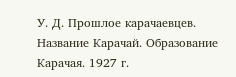У. Д. Прошлое карачаевцев. Название Карачай. Образование Карачая. 1927 г.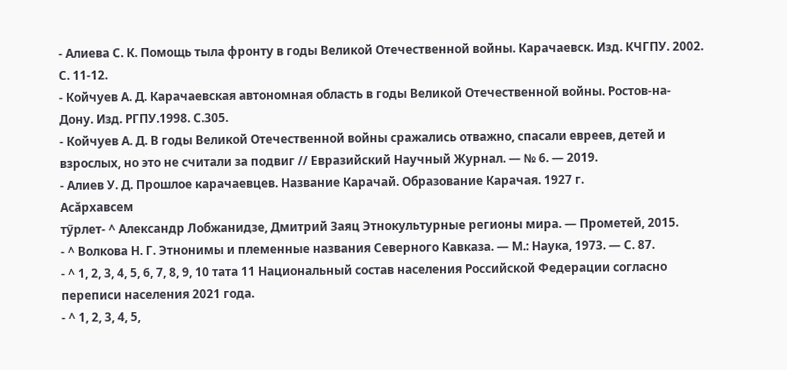- Алиева С. К. Помощь тыла фронту в годы Великой Отечественной войны. Карачаевск. Изд. КЧГПУ. 2002. С. 11-12.
- Койчуев А. Д. Карачаевская автономная область в годы Великой Отечественной войны. Ростов-на-Дону. Изд. РГПУ.1998. С.305.
- Койчуев А. Д. В годы Великой Отечественной войны сражались отважно, спасали евреев, детей и взрослых, но это не считали за подвиг // Евразийский Научный Журнал. — № 6. — 2019.
- Алиев У. Д. Прошлое карачаевцев. Название Карачай. Образование Карачая. 1927 г.
Асăрхавсем
тӳрлет- ^ Александр Лобжанидзе, Дмитрий Заяц Этнокультурные регионы мира. — Прометей, 2015.
- ^ Волкова Н. Г. Этнонимы и племенные названия Северного Кавказа. — М.: Наука, 1973. — С. 87.
- ^ 1, 2, 3, 4, 5, 6, 7, 8, 9, 10 тата 11 Национальный состав населения Российской Федерации согласно переписи населения 2021 года.
- ^ 1, 2, 3, 4, 5,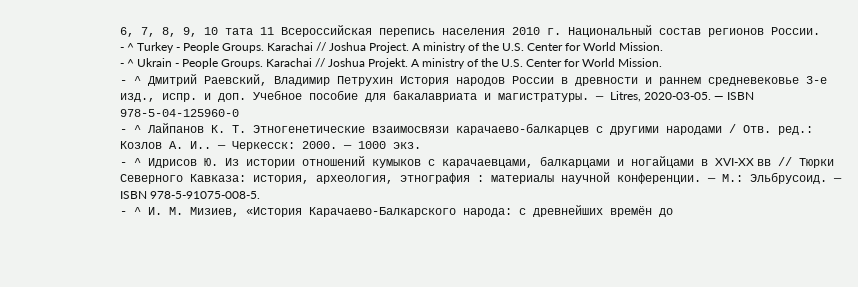6, 7, 8, 9, 10 тата 11 Всероссийская перепись населения 2010 г. Национальный состав регионов России.
- ^ Turkey - People Groups. Karachai // Joshua Project. A ministry of the U.S. Center for World Mission.
- ^ Ukrain - People Groups. Karachai // Joshua Projekt. A ministry of the U.S. Center for World Mission.
- ^ Дмитрий Раевский, Владимир Петрухин История народов России в древности и раннем средневековье 3-е изд., испр. и доп. Учебное пособие для бакалавриата и магистратуры. — Litres, 2020-03-05. — ISBN 978-5-04-125960-0
- ^ Лайпанов К. Т. Этногенетические взаимосвязи карачаево-балкарцев с другими народами / Отв. ред.: Козлов А. И.. — Черкесск: 2000. — 1000 экз.
- ^ Идрисов Ю. Из истории отношений кумыков с карачаевцами, балкарцами и ногайцами в XVI-XX вв // Тюрки Северного Кавказа: история, археология, этнография : материалы научной конференции. — М.: Эльбрусоид. — ISBN 978-5-91075-008-5.
- ^ И. М. Мизиев, «История Карачаево-Балкарского народа: с древнейших времён до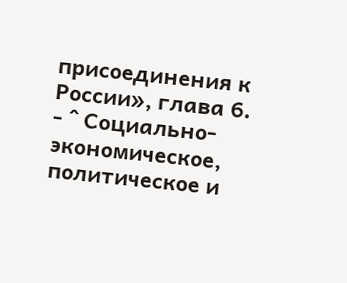присоединения к России», глава 6.
- ^ Социально-экономическое, политическое и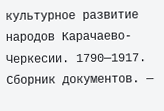культурное развитие народов Карачаево-Черкесии. 1790—1917. Сборник документов. —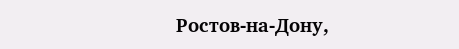Ростов-на-Дону,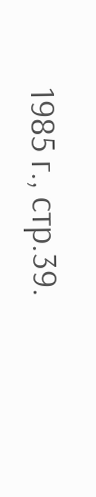1985 г., стр.39.